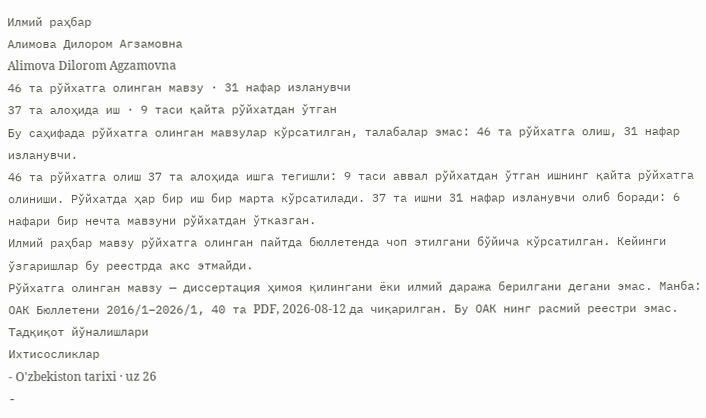Илмий раҳбар
Алимова Дилором Агзамовна
Alimova Dilorom Agzamovna
46 та рўйхатга олинган мавзу · 31 нафар изланувчи
37 та алоҳида иш · 9 таси қайта рўйхатдан ўтган
Бу саҳифада рўйхатга олинган мавзулар кўрсатилган, талабалар эмас: 46 та рўйхатга олиш, 31 нафар изланувчи.
46 та рўйхатга олиш 37 та алоҳида ишга тегишли: 9 таси аввал рўйхатдан ўтган ишнинг қайта рўйхатга олиниши. Рўйхатда ҳар бир иш бир марта кўрсатилади. 37 та ишни 31 нафар изланувчи олиб боради: 6 нафари бир нечта мавзуни рўйхатдан ўтказган.
Илмий раҳбар мавзу рўйхатга олинган пайтда бюллетенда чоп этилгани бўйича кўрсатилган. Кейинги ўзгаришлар бу реестрда акс этмайди.
Рўйхатга олинган мавзу — диссертация ҳимоя қилингани ёки илмий даража берилгани дегани эмас. Манба: ОАК Бюллетени 2016/1–2026/1, 40 та PDF, 2026-08-12 да чиқарилган. Бу ОАК нинг расмий реестри эмас.
Тадқиқот йўналишлари
Ихтисосликлар
- O'zbekiston tarixi · uz 26
-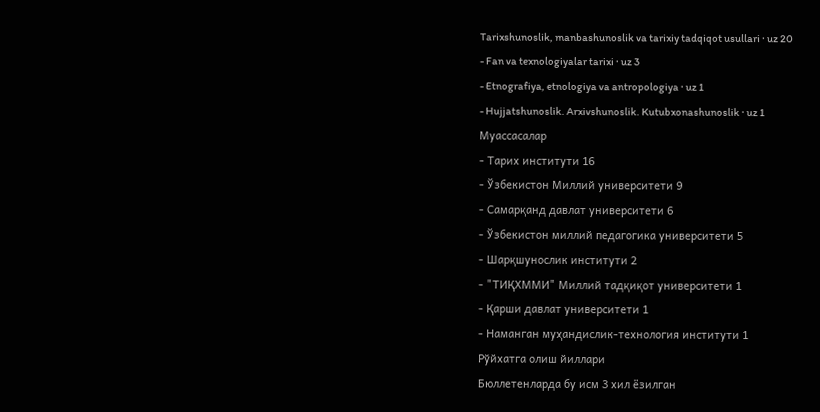Tarixshunoslik, manbashunoslik va tarixiy tadqiqot usullari · uz 20
- Fan va texnologiyalar tarixi · uz 3
- Etnografiya, etnologiya va antropologiya · uz 1
- Hujjatshunoslik. Arxivshunoslik. Kutubxonashunoslik · uz 1
Муассасалар
- Тарих институти 16
- Ўзбекистон Миллий университети 9
- Самарқанд давлат университети 6
- Ўзбекистон миллий педагогика университети 5
- Шарқшунослик институти 2
- "ТИҚХММИ" Миллий тадқиқот университети 1
- Қарши давлат университети 1
- Наманган муҳандислик-технология институти 1
Рўйхатга олиш йиллари
Бюллетенларда бу исм 3 хил ёзилган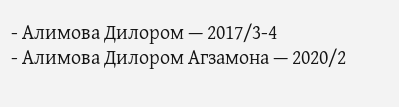- Алимова Дилором — 2017/3-4
- Алимова Дилором Агзамона — 2020/2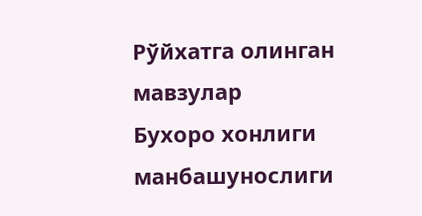Рўйхатга олинган мавзулар
Бухоро хонлиги манбашунослиги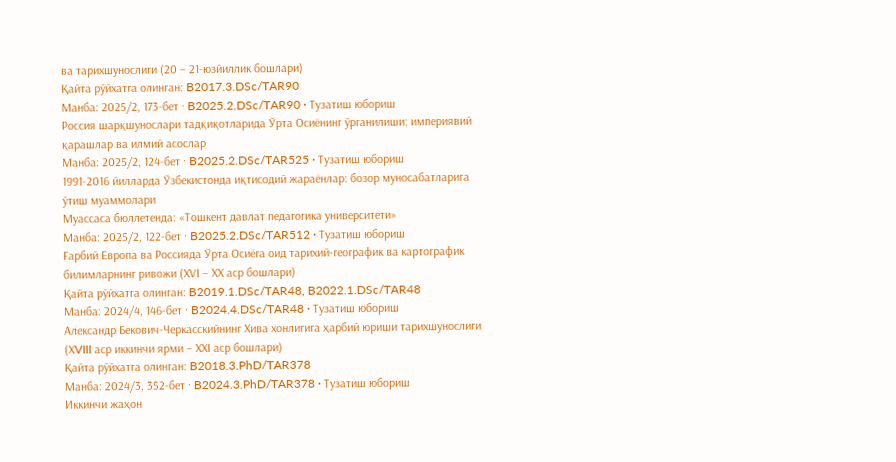ва тарихшунослиги (20 – 21-юзйиллик бошлари)
Қайта рўйхатга олинган: B2017.3.DSc/TAR90
Манба: 2025/2, 173-бет · B2025.2.DSc/TAR90 · Тузатиш юбориш
Россия шарқшунослари тадқиқотларида Ўрта Осиёнинг ўрганилиши: империявий қарашлар ва илмий асослар
Манба: 2025/2, 124-бет · B2025.2.DSc/TAR525 · Тузатиш юбориш
1991-2016 йилларда Ўзбекистонда иқтисодий жараёнлар: бозор муносабатларига ўтиш муаммолари
Муассаса бюллетенда: «Тошкент давлат педагогика университети»
Манба: 2025/2, 122-бет · B2025.2.DSc/TAR512 · Тузатиш юбориш
Ғарбий Европа ва Россияда Ўрта Осиёга оид тарихий-географик ва картографик билимларнинг ривожи (ХVI – ХХ аср бошлари)
Қайта рўйхатга олинган: B2019.1.DSc/TAR48, B2022.1.DSc/TAR48
Манба: 2024/4, 146-бет · B2024.4.DSc/TAR48 · Тузатиш юбориш
Александр Бекович-Черкасскийнинг Хива хонлигига ҳарбий юриши тарихшунослиги (ХVIII аср иккинчи ярми – ХХI аср бошлари)
Қайта рўйхатга олинган: B2018.3.PhD/TAR378
Манба: 2024/3, 352-бет · B2024.3.PhD/TAR378 · Тузатиш юбориш
Иккинчи жаҳон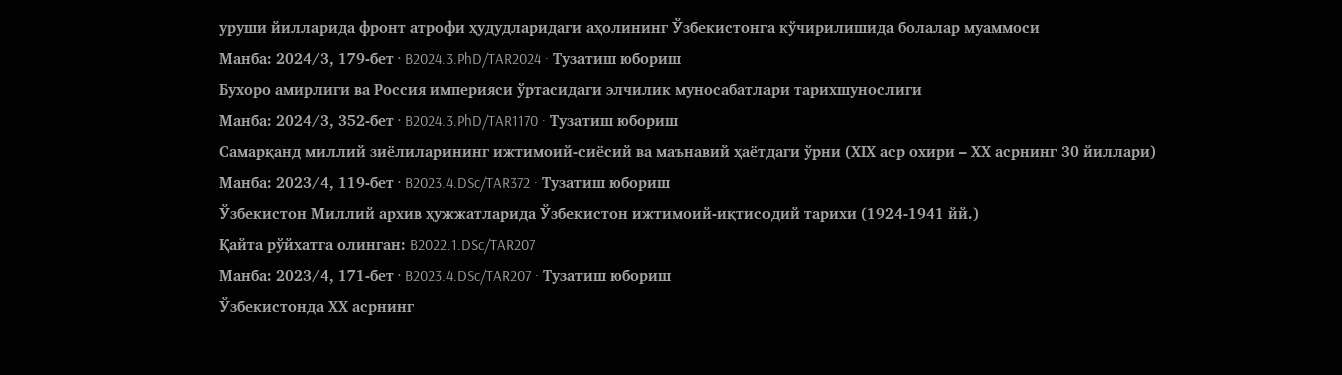уруши йилларида фронт атрофи ҳудудларидаги аҳолининг Ўзбекистонга кўчирилишида болалар муаммоси
Манба: 2024/3, 179-бет · B2024.3.PhD/TAR2024 · Тузатиш юбориш
Бухоро амирлиги ва Россия империяси ўртасидаги элчилик муносабатлари тарихшунослиги
Манба: 2024/3, 352-бет · B2024.3.PhD/TAR1170 · Тузатиш юбориш
Самарқанд миллий зиёлиларининг ижтимоий-сиёсий ва маънавий ҳаётдаги ўрни (ХIХ аср охири – ХХ асрнинг 30 йиллари)
Манба: 2023/4, 119-бет · B2023.4.DSc/TAR372 · Тузатиш юбориш
Ўзбекистон Миллий архив ҳужжатларида Ўзбекистон ижтимоий-иқтисодий тарихи (1924-1941 йй.)
Қайта рўйхатга олинган: B2022.1.DSc/TAR207
Манба: 2023/4, 171-бет · B2023.4.DSc/TAR207 · Тузатиш юбориш
Ўзбекистонда ХХ асрнинг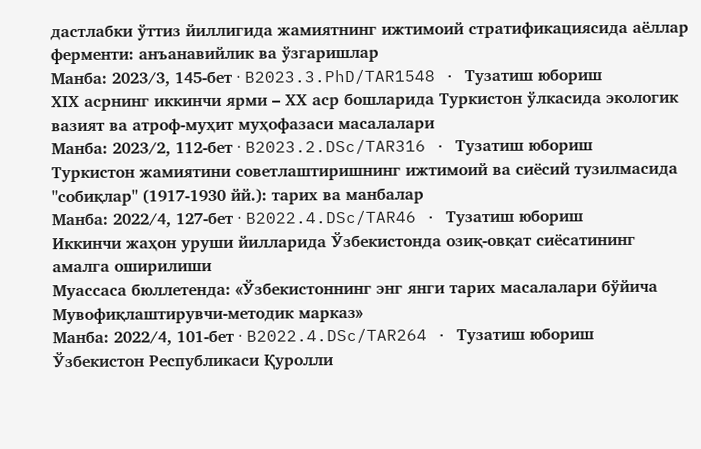дастлабки ўттиз йиллигида жамиятнинг ижтимоий стратификациясида аёллар ферменти: анъанавийлик ва ўзгаришлар
Манба: 2023/3, 145-бет · B2023.3.PhD/TAR1548 · Тузатиш юбориш
ХIХ асрнинг иккинчи ярми – ХХ аср бошларида Туркистон ўлкасида экологик вазият ва атроф-муҳит муҳофазаси масалалари
Манба: 2023/2, 112-бет · B2023.2.DSc/TAR316 · Тузатиш юбориш
Туркистон жамиятини советлаштиришнинг ижтимоий ва сиёсий тузилмасида "собиқлар" (1917-1930 йй.): тарих ва манбалар
Манба: 2022/4, 127-бет · B2022.4.DSc/TAR46 · Тузатиш юбориш
Иккинчи жаҳон уруши йилларида Ўзбекистонда озиқ-овқат сиёсатининг амалга оширилиши
Муассаса бюллетенда: «Ўзбекистоннинг энг янги тарих масалалари бўйича Мувофиқлаштирувчи-методик марказ»
Манба: 2022/4, 101-бет · B2022.4.DSc/TAR264 · Тузатиш юбориш
Ўзбекистон Республикаcи Қуролли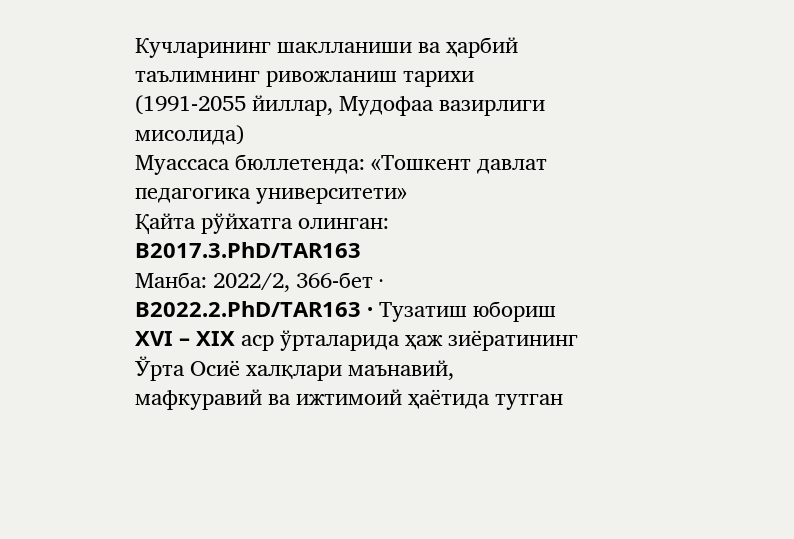Кучларининг шаклланиши ва ҳарбий таълимнинг ривожланиш тарихи (1991-2055 йиллар, Мудофаа вазирлиги мисолида)
Муассаса бюллетенда: «Тошкент давлат педагогика университети»
Қайта рўйхатга олинган: B2017.3.PhD/TAR163
Манба: 2022/2, 366-бет · B2022.2.PhD/TAR163 · Тузатиш юбориш
XVI – XIX аср ўрталарида ҳаж зиёратининг Ўрта Осиё халқлари маънавий, мафкуравий ва ижтимоий ҳаётида тутган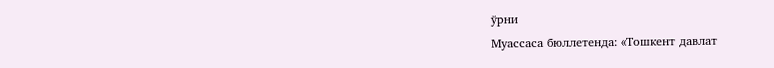ўрни
Муассаса бюллетенда: «Тошкент давлат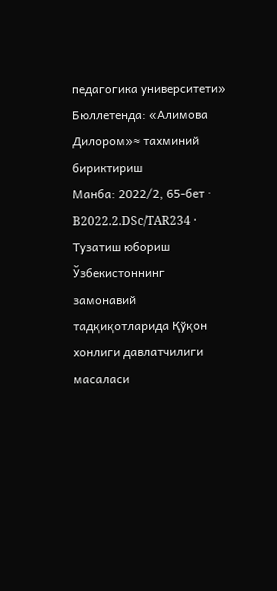педагогика университети»
Бюллетенда: «Алимова Дилором»≈ тахминий бириктириш
Манба: 2022/2, 65-бет · B2022.2.DSc/TAR234 · Тузатиш юбориш
Ўзбекистоннинг замонавий тадқиқотларида Қўқон хонлиги давлатчилиги масаласи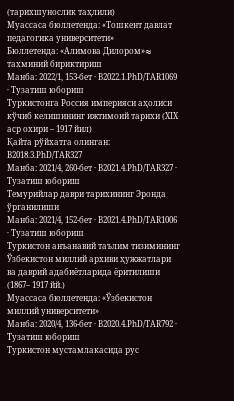(тарихшунослик таҳлили)
Муассаса бюллетенда: «Тошкент давлат педагогика университети»
Бюллетенда: «Алимова Дилором»≈ тахминий бириктириш
Манба: 2022/1, 153-бет · B2022.1.PhD/TAR1069 · Тузатиш юбориш
Туркистонга Россия империяси аҳолиси кўчиб келишининг ижтимоий тарихи (XIX аср охири – 1917 йил)
Қайта рўйхатга олинган: B2018.3.PhD/TAR327
Манба: 2021/4, 260-бет · B2021.4.PhD/TAR327 · Тузатиш юбориш
Темурийлар даври тарихининг Эронда ўрганилиши
Манба: 2021/4, 152-бет · B2021.4.PhD/TAR1006 · Тузатиш юбориш
Туркистон анъанавий таълим тизимининг Ўзбекистон миллий архиви ҳужжатлари ва даврий адабиётларида ёритилиши (1867– 1917 йй.)
Муассаса бюллетенда: «Ўзбекистон миллий университети»
Манба: 2020/4, 136-бет · B2020.4.PhD/TAR792 · Тузатиш юбориш
Туркистон мустамлакасида рус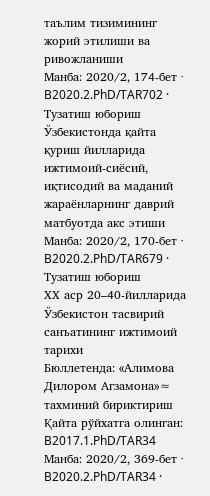таълим тизимининг жорий этилиши ва ривожланиши
Манба: 2020/2, 174-бет · B2020.2.PhD/TAR702 · Тузатиш юбориш
Ўзбекистонда қайта қуриш йилларида ижтимоий-сиёсий, иқтисодий ва маданий жараёнларнинг даврий матбуотда акс этиши
Манба: 2020/2, 170-бет · B2020.2.PhD/TAR679 · Тузатиш юбориш
ХХ аср 20–40-йилларида Ўзбекистон тасвирий санъатининг ижтимоий тарихи
Бюллетенда: «Алимова Дилором Агзамона»≈ тахминий бириктириш
Қайта рўйхатга олинган: B2017.1.PhD/TAR34
Манба: 2020/2, 369-бет · B2020.2.PhD/TAR34 ·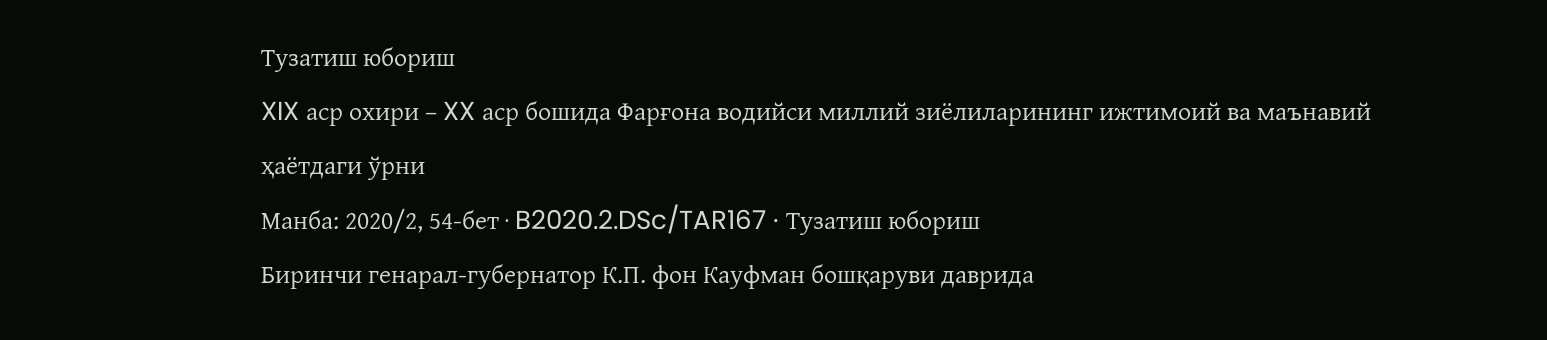Тузатиш юбориш
XIX аср охири – XX аср бошида Фарғона водийси миллий зиёлиларининг ижтимоий ва маънавий ҳаётдаги ўрни
Манба: 2020/2, 54-бет · B2020.2.DSc/TAR167 · Тузатиш юбориш
Биринчи генарал-губернатор К.П. фон Кауфман бошқаруви даврида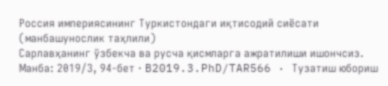Россия империясининг Туркистондаги иқтисодий сиёсати (манбашунослик таҳлили)
Сарлавҳанинг ўзбекча ва русча қисмларга ажратилиши ишончсиз.
Манба: 2019/3, 94-бет · B2019.3.PhD/TAR566 · Тузатиш юбориш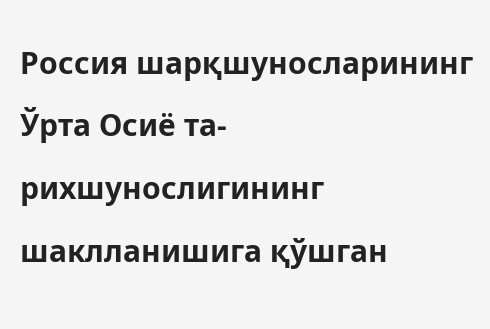Россия шарқшуносларининг Ўрта Осиё та-рихшунослигининг шаклланишига қўшган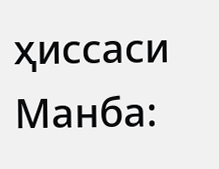ҳиссаси
Манба: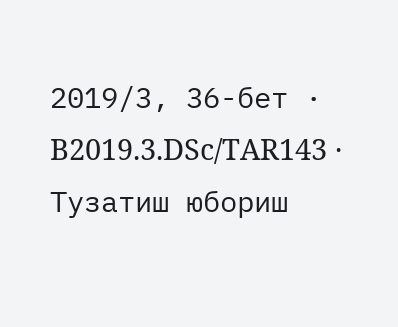2019/3, 36-бет · B2019.3.DSc/TAR143 · Тузатиш юбориш